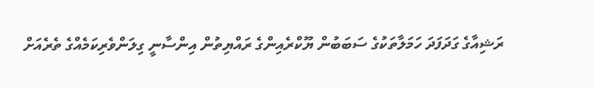ރަޝިއާގެ ގަދަފަދަ ހަމަލާތަކުގެ ސަބަބުން ޔޫކްރެއިންގެ ރައްޔިތުން އިންސާނީ ގިލަންވެރިކަމެއްގެ ތެރެއަށް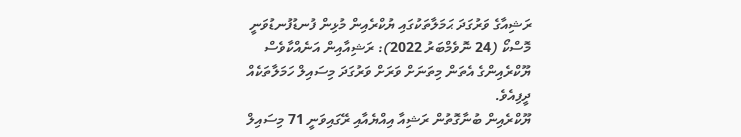ރަޝިއާގެ ވަރުގަދަ ޙަމަލާތަކުގައި ޔުކްރެއިން މުޅިން ފުނޑުފުނޑުވަނީ
މޮސްކޯ (24 ނޮވެމްބަރު 2022): ރަޝިއާއިން އަނެއްކާވެސް ޔޫކްރެއިންގެ އެތަން މިތަނަށް ވަރަށް ވަރުގަދަ މިސައިލް ހަމަލާތަކެއް ދީފިއެވެ.
ޔޫކްރެއިން ބުނާގޮތުން ރަޝިއާ އިއްޔެއާއި ރޭގައިވަނީ 71 މިސައިލް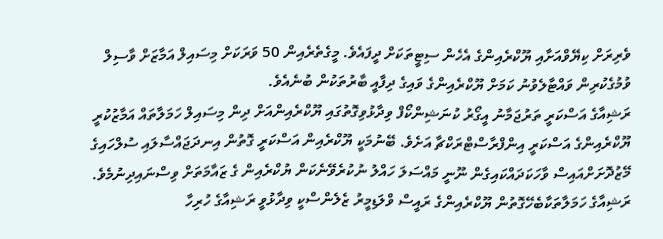ވެރިރަށް ކިޔޭވްއަށާއި ޔޫކްރެއިންގެ އެހެން ސިޓީތަކަށް ދީފައެވެ. މީގެތެރެއިން 50 ވަރަކަށް މިސައިލް އަމާޒަށް ވާސިލް ވުމުގެކުރިން ވައްޓާލެވުނު ކަމަށް ޔޫކްރެއިންގެ ވައިގެ ދިފާއީ ބާރުތަކުން ބުނެއެވެ.
ރަޝިއާގެ އަސްކަރީ ތަރުޖަމާނު އީގޯރު ކުނަޝިންކޯފް ވިދާޅުވިގޮތުގައި ޔޫކްރެއިންއަށް ދިން މިސައިލް ހަމަލާތައް އަމާޒުކުރީ ޔޫކްރެއިންގެ އަސްކަރީ އިންފްރާސްޓްރަކްޗާ އަށެވެ. ބޭނުމަކީ ޔޫކްރެއިން އަސްކަރީ ގޮތުން އިނދަޖައްސާލައި ސުލްހައިގެ މޭޒުދޮށަށްއައިސް ވާހަކަދައްކައިގެން ނޫނީ މައްސަލަ ހައްލު ނުކުރެވޭނެކަން ޔުކްރެއިން ގެ ޒައާމަތަށް ވިސްނައިދިނުމެވެ.
ރަޝިއާގެ ހަމަލާތަކާބެހޭގޮތުން ޔޫކްރެއިންގެ ރައީސް ވްލަޑިމީރު ޒެލެންސްކީ ވިދާޅުވީ ރަޝިއާގެ ހުރިހާ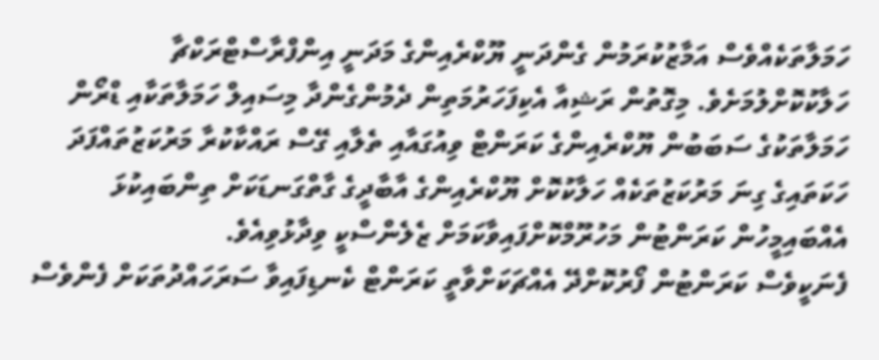ހަމަލާތަކެއްވެސް އަމާޒުކުރަމުން ގެންދަނީ ޔޫކްރެއިންގެ މަދަނީ އިންފްރާސްޓްރަކްޗާ ހަލާކުކޮށްލުމަށެވެ. މިގޮތުން ރަޝިއާ އެކިފަހަރުމަތިން ދެމުންގެންދާ މިސައިލް ހަމަލާތަކާއި ޑްރޯން ހަމަލާތަކުގެ ސަބަބުން ޔޫކްރެއިންގެ ކަރަންޓް ވިއުގައާއި ތެލާއި ގޭސް ރައްކާކުރާ މަރުކަޒުތައްފަދަ ހަކަތައިގެ ގިނަ މަރުކަޒުތަކެއް ހަލާކުކޮށް ޔޫކްރެއިންގެ އާބާދީގެ ގާތްގަނޑަކަށް ތިންބައިކުޅަ އެއްބައިމީހުން ކަރަންޓުން މަހުރޫމްކޮށްފައިވާކަމަށް ޒެލެންސްކީ ވިދާޅުވިއެވެ.
ފެނަކީވެސް ކަރަންޓުން ފޯރުކޮށްދޭ އެއްޗަކަށްވާތީ ކަރަންޓް ކެނޑިފައިވާ ސަރަހައްދުތަކަށް ފެންވެސް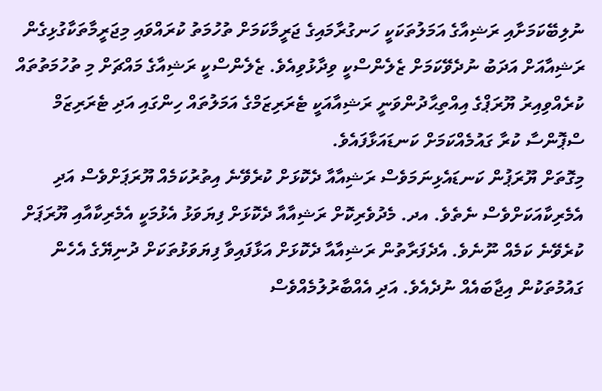ނުލިބޭކަމަށާއި ރަޝިއާގެ އަމަލުތަކަކީ ހަނގުރާމައިގެ ޖަރީމާކަމަށް ތުހުމަތު ކުރައްވައި މިޖަރީމާތަކާގުޅިގެން ރަޝިއާއަށް އަދަބު ނުދެވޭކަމަށް ޒެލެންސްކީ ވިދާޅުވިއެވެ. ޒެލެންސްކީ ރަޝިއާގެ މައްޗަށް މި ތުހުމަތުތައް ކުރެއްވިއިރު ޔޫރަޕްގެ އިއްތިޙާދުންވަނީ ރަޝިއާއަކީ ޓެރަރިޒަމްގެ އަމަލުތައް ހިންގައި އަދި ޓެރަރިޒަމް ސްޕޮންސާ ކުރާ ގައުމެއްކަމަށް ކަނޑައަޅާފައެވެ.
މިގޮތަށް ޔޫރަޕުން ކަނޑައެޅިނަމަވެސް ރަޝިއާއާ ދެކޮޅަށް ކުރެވޭނެ އިތުރުކަމެއް ޔޫރަޕަށްވެސް އަދި އެމެރިކާއަކަށްވެސް ނެތެވެ. އދ. މެދުވެރިކޮށް ރަޝިއާއާ ދެކޮޅަށް ފިޔަވަޅު އެޅުމަކީ އެމެރިކާއާއި ޔޫރަޕަށް ކުރެވޭނެ ކަމެއް ނޫނެވެ. އެދެފަރާތުން ރަޝިއާއާ ދެކޮޅަށް އަޅާފައިވާ ފިޔަވަޅުތަކަށް ދުނިޔޭގެ އެހެން ގައުމުތަކުން އިޖާބައެއް ނުދެއެވެ. އަދި އެއްބާރުލުމެއްވެސް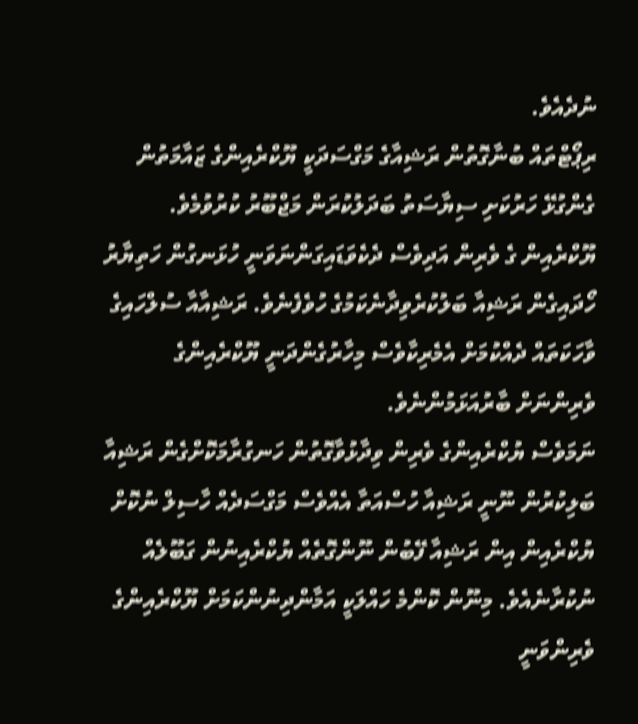ނުދެއެވެ.
ރިޕޯޓްތައް ބުނާގޮތުން ރަޝިއާގެ މަގްސަދަކީ ޔޫކްރެއިންގެ ޒައާމަތުން ގެންގުޅޭ ހަރުކަށި ސިޔާސަތު ބަދަލުކުރަން މަޖްބޫރު ކުރުވުމެވެ. ޔޫކްރެއިން ގެ ވެރިން އަދިވެސް ދެކެވަޑައިގަންނަވަނީ ހުޅަނގުން ހަތިޔާރު ހޯދައިގެން ރަޝިއާ ބަލުކުރެވިދާނެކަމުގެ ހުވެފެނެވެ. ރަޝިއާއާ ސުލްހައިގެ ވާހަކަތައް ދެއްކުމަށް އެމެރިކާވެސް މިހާރުގެންދަނީ ޔޫކްރެއިންގެ ވެރިންނަށް ބާރުއަޅަމުންނެވެ.
ނަމަވެސް ޔުކްރެއިންގެ ވެރިން ވިދާޅުވާގޮތުން ހަނގުރާމަކޮށްގެން ރަޝިއާ ބަލިކުރުން ނޫނީ ރަޝިއާ ހުސްއަތާ އެއްވެސް މަގްސަދެއް ހާސިލް ނުކޮށް ޔުކްރެއިން އިން ރަޝިއާ ފޭބުން ނޫންގޮތެއް ޔުކްރެއިނުން ގަބޫލެއް ނުކުރާނެއެވެ. މިނޫން ކޮންމެ ހައްލަކީ އަމާންދިނުންކަމަށް ޔޫކްރެއިންގެ ވެރިންވަނީ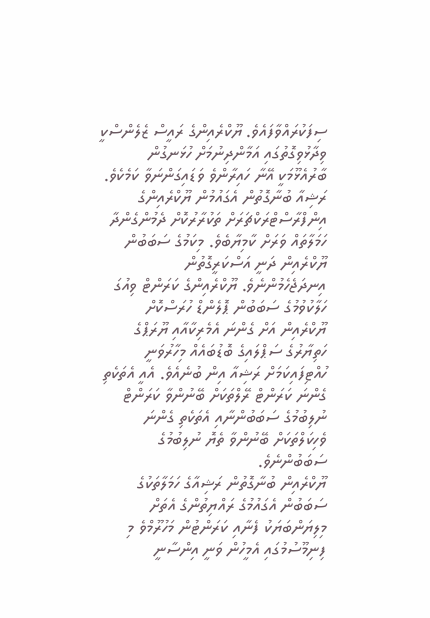ސިފަކުރައްވާފައެވެ. ޔޫކްރެއިންގެ ރައީސް ޒެލެންސްކީ ވިދާޅުވިގޮތުގައި އަމާންދިނުމަށް ހުޅަނގުން ބާރުއެޅޫމަކީ އޭނާ ހައިރާންވެ ވަޑައިގަންނަވާ ކަމެކެވެ.
ރަޝިއާ ބުނާގޮތުން އެގައުމުން ޔޫކްރެއިންގެ އިންފްރާސްޓްރަކްޗަރަށް ތަކުރާރުކޮށް ދެމުންގެންދާ ހަމަލާތައް ވަރަށް ކާމިޔާބެވެ. މިކަމުގެ ސަބަބުން ޔޫކްރެއިން ދަނީ އަސްކަރީގޮތުން އިނދަޖެހެމުންނެވެ. ޔޫކްރެއިންގެ ކަރަންޓް ވިއުގަ ހަލާކުވުމުގެ ސަބަބުން ޕޮލެންޑް ހުރަސްކޮށް ޔޫކްރެއިން އަށް ގެންނަ އެމެރިކާއާއި ޔޫރަޕްގެ ހަތިޔާރުގެ ސަޕްލައިގެ ބޮޑުބައެއް މިހާރުވަނީ ހުއްޓިފައިކަމަށް ރަޝިއާ އިން ބުނެއެވެ. އެއީ އެތަކެތި ގެންނަ ކަރަންޓް ރޭލްތަކަށް ބޭނުންވާ ކަރަންޓް ނުލިބުމުގެ ސަބަބުންނާއި އެތަކެތި ގެންނަ ވެހިކަލްތަކަށް ބޭނުންވާ ތެޔޮ ނުލިބުމުގެ ސަބަބުންނެވެ.
ޔޫކްރެއިން ބުނާގޮތުން ރަޝިއާގެ ހަމަލާތަކުގެ ސަބަބުން އެގައުމުގެ ރައްޔިތުންގެ އެތަށް މިލިޔަންބަޔަކު ފެނާއި ކަރަންޓުން މަހުރޫމްވެ މި ފިނިމޫސުމުގައި އެމީހުން ވަނީ އިންސާނީ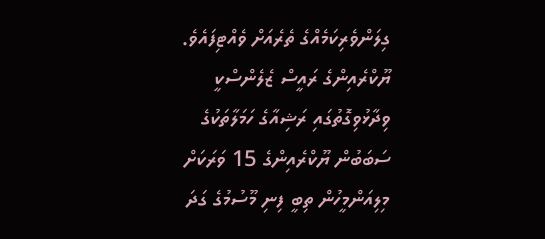ގިލަންވެރިކަމެއްގެ ތެރެއަށް ވެއްޓިފައެވެ.
ޔޫކްރެއިންގެ ރައީސް ޒެލެންސްކީ ވިދާޅުވިގޮތުގައި ރަޝިއާގެ ހަމަލާތަކުގެ ސަބަބުން ޔޫކްރެއިންގެ 15 ވަރަކަށް މިލިއަންމީހުން ތިބީ ފިނި މޫސުމުގެ ގަދަ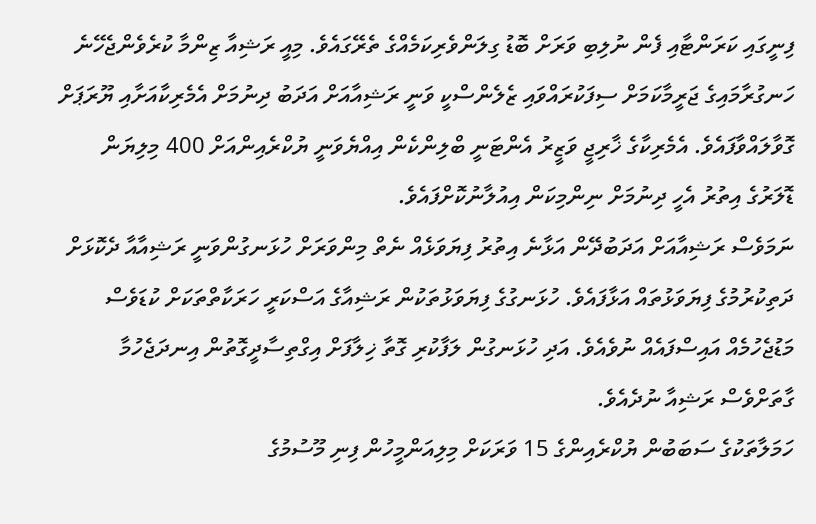ފިނީގައި ކަރަންޓާއި ފެން ނުލިބި ވަރަށް ބޮޑު ގިލަންވެރިކަމެއްގެ ތެރޭގައެވެ. މިއީ ރަޝިއާ ޒިންމާ ކުރެވެންޖެހޭނެ ހަނގުރާމައިގެ ޖަރީމާކަމަށް ސިފަކުރައްވައި ޒެލެންސްކީ ވަނީ ރަޝިއާއަށް އަދަބު ދިނުމަށް އެމެރިކާއަށާއި ޔޫރަޕަށް ގޮވާލައްވާފައެވެ. އެމެރިކާގެ ޚާރިޖީ ވަޒީރު އެންޓަނީ ބްލިންކެން އިއްޔެވަނީ ޔުކްރެއިންއަށް 400 މިލިޔަން ޑޮލަރުގެ އިތުރު އެހީ ދިނުމަށް ނިންމިކަން އިއުލާނުކޮށްފައެވެ.
ނަމަވެސް ރަޝިއާއަށް އަދަބުދޭން އަޅާނެ އިތުރު ފިޔަވަޅެއް ނެތް މިންވަރަށް ހުޅަނގުންވަނީ ރަޝިއާއާ ދެކޮޅަށް ދަތިކުރުމުގެ ފިޔަވަޅުތައް އަޅާފައެވެ. ހުޅަނގުގެ ފިޔަވަޅުތަކުން ރަޝިއާގެ އަސްކަރީ ހަރަކާތްތަކަށް ކުޑަވެސް މަޑުޖެހުމެއް އައިސްފައެއް ނުވެއެވެ. އަދި ހުޅަނގުން ލަފާކުރި ގޮތާ ޚިލާފަށް އިގްތިސާދީގޮތުން އިނދަޖެހުމާ ގާތަށްވެސް ރަޝިއާ ނުދެއެވެ.
ހަމަލާތަކުގެ ސަބަބުން ޔުކްރެއިންގެ 15 ވަރަކަށް މިލިއަންމީހުން ފިނި މޫސުމުގެ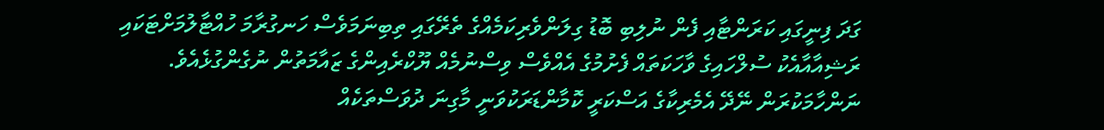ގަދަ ފިނީގައި ކަރަންޓާއި ފެން ނުލިބި ބޮޑު ގިލަންވެރިކަމެއްގެ ތެރޭގައި ތިބިނަމަވެސް ހަނގުރާމަ ހުއްޓާލުމަށްޓަކައި ރަޝިއާއާއެކު ސުލްހައިގެ ވާހަކަތައް ފެށުމުގެ އެއްވެސް ވިސްނުމެއް ޔޫކްރެއިންގެ ޒައާމަތުން ނުގެންގުޅެއެވެ.
ނަންހާމަކުރަން ނޭދޭ އެމެރިކާގެ އަސްކަރީ ކޮމާންޑަރަކުވަނީ މާގިނަ ދުވަސްތަކެއް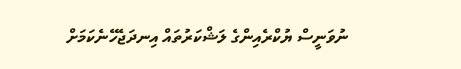ނުވަނީސް ޔުކްރެއިންގެ ލަޝްކަރުތައް އިނދަޖެހޭނެކަމަށް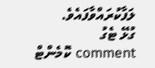ލަފާކުރައްވާފައެވެ.
ގުޅޭ ޓެގު
comment ކޮމެންޓް